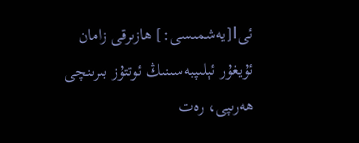ئىⅠ[يەشمىسى:] ھازىرقى زامان ئۇيغۇر ئېلىپبەسىنىڭ ئوتتۇز بىرىنچى ھەرىپى، رەت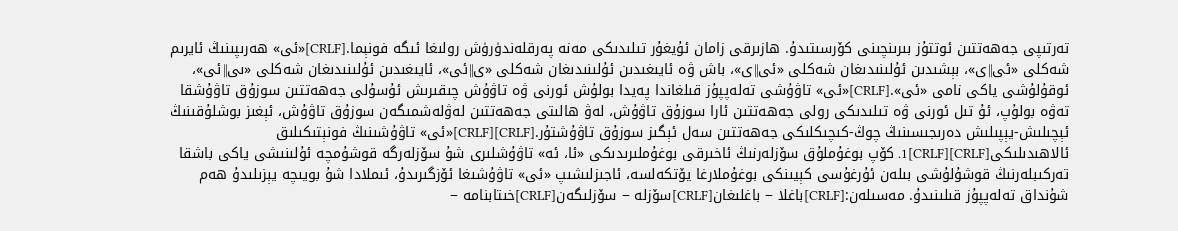تەرتىپى جەھەتتىن ئوتتۇز بىرىنچىنى كۆرسىتىدۇ. ھازىرقى زامان ئۇيغۇر تىلىدىكى مەنە پەرقلەندۈرۈش رولىغا ئىگە فونېما.[CRLF]«ئى» ھەرىپىنىڭ ئايرىم شەكلى «ئى∥ى»، بېشىدىن ئۇلىنىدىغان شەكلى «ئى∥ى»، باش ۋە ئايىغىدىن ئۇلىنىدىغان شەكلى «ى∥ئى»، ئايىغىدىن ئۇلىنىدىغان شەكلى «ىى∥ئى»، ئوقۇلۇشى ياكى نامى «ئى».[CRLF]«ئى» تاۋۇشى تەلەپپۇز قىلغاندا پەيدا بولۇش ئورنى ۋە تاۋۇش چىقىرىش ئۇسۇلى جەھەتتىن سوزۇق تاۋۇشقا تەۋە بولۇپ، ئۇ تىل ئورنى ۋە تىلىدىكى رولى جەھەتتىن ئارا سوزۇق تاۋۇش، لەۋ ھالىتى جەھەتتىن لەۋلەشمىگەن سوزۇق تاۋۇش، ئېغىز بوشلۇقىنىڭ ئېچىلىش-يېپىلىش دەرىجىسىنىڭ چوڭ-كىچىكلىكى جەھەتتىن سەل ئېگىز سوزۇق تاۋۇشتۇر.[CRLF][CRLF]«ئى» تاۋۇشىنىڭ فونېتىكىلىق ئالاھىدىلىكى[CRLF][CRLF]1. كۆپ بوغۇملۇق سۆزلەرنىڭ ئاخىرقى بوغۇملىرىدىكى «ئا، ئە» تاۋۇشلىرى شۇ سۆزلەرگە قوشۇمچە ئۇلىنىشى ياكى باشقا تەركىبلەرنىڭ قوشۇلۇشى بىلەن ئۇرغۇسى كېيىنكى بوغۇملارغا يۆتكەلسە، ئاجىزلىشىپ «ئى» تاۋۇشىغا ئۆزگىرىدۇ، ئىملادا شۇ بويىچە يېزىلىدۇ ھەم شۇنداق تەلەپپۇز قىلىنىدۇ. مەسىلەن:[CRLF]باغلا − باغلىغان[CRLF]سۆزلە − سۆزلىگەن[CRLF]خىتابنامە −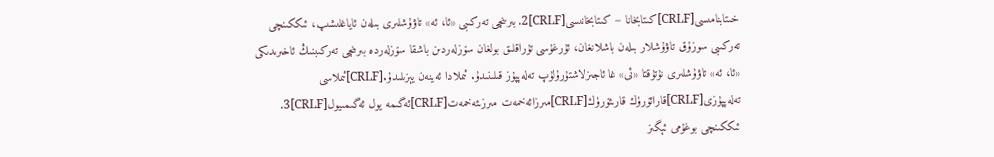خىتابنامىسى[CRLF]كىتابخانا − كىتابخانىسى[CRLF]2. بىرىنچى تەركىبى «ئا، ئە» تاۋۇشلىرى بىلەن ئاياغلىشىپ، ئىككىنچى تەركىبى سوزۇق تاۋۇشلار بىلەن باشلانغان، ئۇرغۇسى تۇراقلىق بولغان سۆزلەردىن باشقا سۆزلەردە بىرىنچى تەركىبنىڭ ئاخىرىدىكى «ئا، ئە» تاۋۇشلىرى نۇتۇقتا «ئى» غا ئاجىزلاشتۇرۇلۇپ تەلەپپۇز قىلىنىدۇ. ئىملادا ئەينەن يېزىلىدۇ.[CRLF]ئىملاسى تەلەپپۇزى[CRLF]قارائۆرۈك قارىئۆرۈك[CRLF]مىرزائەخمەت مىرزىئەخمەت[CRLF]ئەگىمە يول ئەگىمىيول[CRLF]3. ئىككىنچى بوغۇمى ئېگىز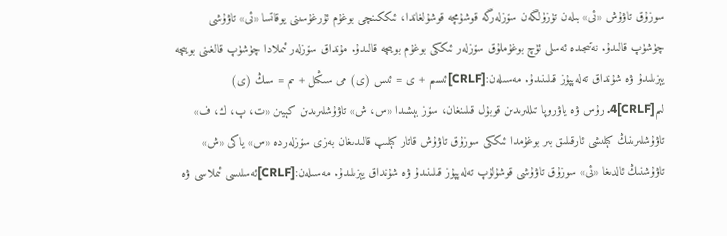سوزۇق تاۋۇش «ئى» بىلەن تۈزۈلگەن سۆزلەرگە قوشۇمچە قوشۇلغاندا، ئىككىنچى بوغۇم ئۇرغۇسىنى يوقاتسا «ئى» تاۋۇشى چۈشۈپ قالىدۇ. نەتىجىدە ئەسلى ئۈچ بوغۇملۇق سۆزلەر ئىككى بوغۇم بويىچە قالىدۇ. مۇنداق سۆزلەر ئىملادا چۈشۈپ قالغىنى بويىچە يېزىلىدۇ ۋە شۇنداق تەلەپپۇز قىلىنىدۇ. مەسىلەن:[CRLF]ئىسىم + ى = ئىس (ى) مى سىڭىل + ىم = سىڭ (ى) لىم[CRLF]4. رۇس ۋە ياۋروپا تىللىرىدىن قوبۇل قىلىنغان، سۆز بېشىدا «س، ش» تاۋۇشلىرىدىن كېيىن «ت، پ، ك، ف» تاۋۇشلىرىنىڭ كېلىشى ئارقىلىق بىر بوغۇمدا ئىككى سوزۇق تاۋۇش قاتار كېلىپ قالىدىغان بەزى سۆزلەردە «س» ياكى «ش» تاۋۇشنىڭ ئالدىغا «ئى» سوزۇق تاۋۇشى قوشۇلۇپ تەلەپپۇز قىلىنىدۇ ۋە شۇنداق يېزىلىدۇ. مەسىلەن:[CRLF]ئەسلىسى ئىملاسى ۋە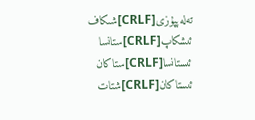تەلەپپۇزى[CRLF]شىكاف ئىشكاپ[CRLF]ستانسا ئىستانسا[CRLF]ستاكان ئىستاكان[CRLF]شتات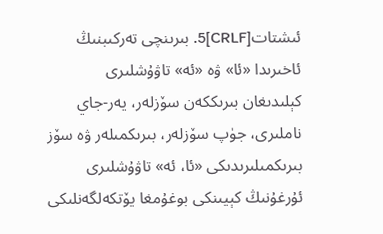ئىشتات[CRLF]5. بىرىنچى تەركىبنىڭ ئاخىرىدا «ئا» ۋە «ئە» تاۋۇشلىرى كېلىدىغان بىرىككەن سۆزلەر، يەر-جاي ناملىرى، جۈپ سۆزلەر، بىرىكمىلەر ۋە سۆز بىرىكمىلىرىدىكى «ئا، ئە» تاۋۇشلىرى ئۇرغۇنىڭ كېيىنكى بوغۇمغا يۆتكەلگەنلىكى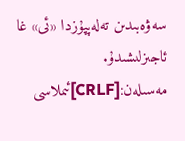سەۋەبىدىن تەلەپپۇزدا «ئى» غا ئاجىزلىشىدۇ. مەسىلەن:[CRLF]ئىملاسى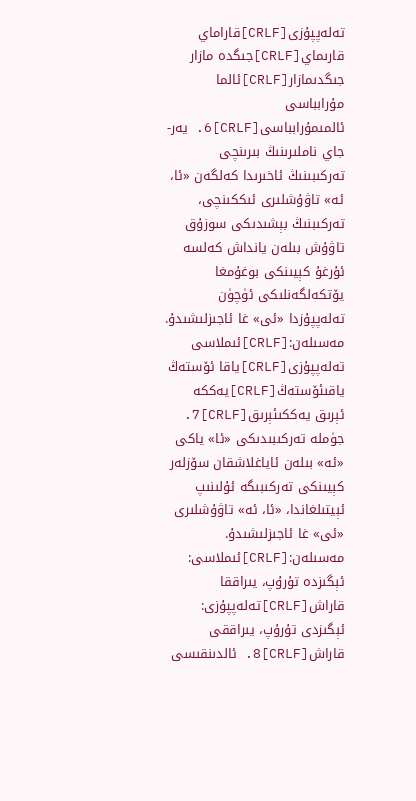تەلەپپۇزى[CRLF]قاراماي قارىماي[CRLF]جىگدە مازار جىگدىمازار[CRLF]ئالما مۇرابباسى ئالمىمۇرابباسى[CRLF]6. يەر-جاي ناملىرىنىڭ بىرىنچى تەركىبىنىڭ ئاخىرىدا كەلگەن «ئا، ئە» تاۋۇشلىرى ئىككىنچى، تەركىبنىڭ بېشىدىكى سوزۇق تاۋۇش بىلەن يانداش كەلسە ئۇرغۇ كېيىنكى بوغۇمغا يۆتكەلگەنلىكى ئۈچۈن تەلەپپۇزدا «ئى» غا ئاجىزلىشىدۇ. مەسىلەن:[CRLF]ئىملاسى تەلەپپۇزى[CRLF]ياقا ئۆستەڭ ياقىئۆستەڭ[CRLF]يەككە ئېرىق يەككىئېرىق[CRLF]7. جۈملە تەركىبىدىكى «ئا» ياكى «ئە» بىلەن ئاياغلاشقان سۆزلەر كېيىنكى تەركىبىگە ئۇلىنىپ ئېيتىلغاندا، «ئا، ئە» تاۋۇشلىرى «ئى» غا ئاجىزلىشىدۇ. مەسىلەن:[CRLF]ئىملاسى: ئېگىزدە تۇرۇپ، يىراققا قاراش[CRLF]تەلەپپۇزى: ئېگىزدى تۇرۇپ، يىراققى قاراش[CRLF]8. ئالدىنقىسى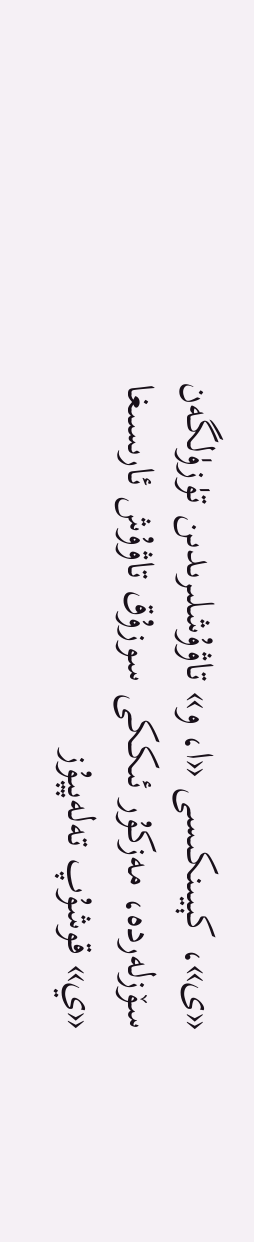«ى»، كېيىنكىسى «ا، و» تاۋۇشلىرىدىن تۈزۈلگەن سۆزلەردە، مەزكۇر ئىككى سوزۇق تاۋۇش ئارىسىغا «ي» قوشۇپ تەلەپپۇز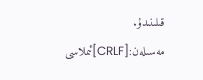قىلىنىدۇ. مەسىلەن:[CRLF]ئىملاسى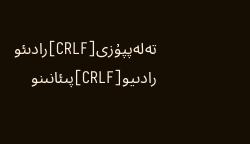تەلەپپۇزى[CRLF]رادىئو رادىيو[CRLF]پىئانىنو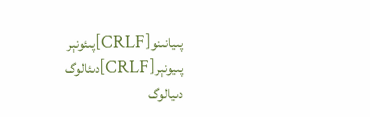پىيانىنو[CRLF]پىئونېر پىيونېر[CRLF]دىئالوگ دىيالوگ